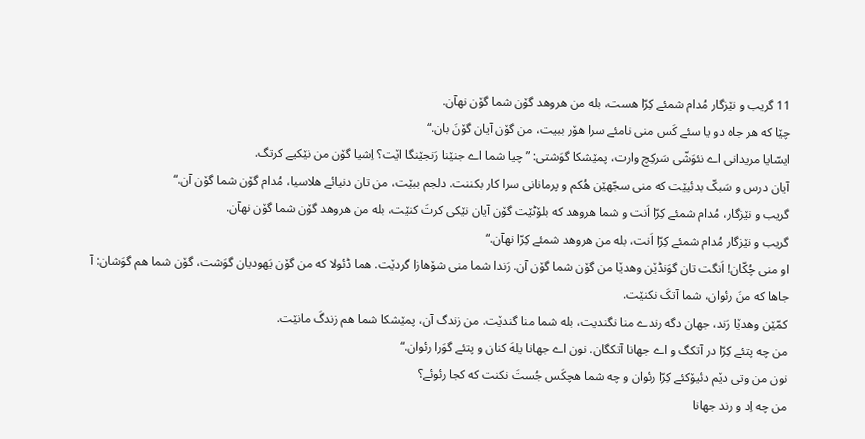11 گریب و نێزگار مُدام شمئے کِرّا هست، بله من هروهد گۆن شما گۆن نهآن.
چێا که هر جاه دو یا سئے کَس منی نامئے سرا هۆر ببیت، من گۆن آیان گۆنَ بان.“
ایسّایا مریدانی اے نئوَشّی سَرکِچ وارت، پمێشکا گوَشتی: ”چیا شما اے جنێنا رَنجێنگا اێت؟ اِشیا گۆن من نێکیے کرتگ.
آیان درس و سَبکّ بدئیێت که منی سجّهێن هُکم و پرمانانی سرا کار بکننت. دلجم ببێت، من تان دنیائے هلاسیا، مُدام گۆن شما گۆن آن.“
گریب و نێزگار، مُدام شمئے کِرّا اَنت و شما هروهد که بلۆٹێت گۆن آیان نێکی کرتَ کنێت، بله من هروهد گۆن شما گۆن نهآن.
گریب و نێزگار مُدام شمئے کِرّا اَنت، بله من هروهد شمئے کِرّا نهآن.“
او منی چُکّان! اَنگت تان گوَنڈێن وهدێا من گۆن شما گۆن آن. رَندا شما منی شۆهازا گردێت. هما ڈئولا که من گۆن یَهودیان گوَشت، گۆن شما هم گوَشان: آ جاها که منَ رئوان، شما آتکَ نکنێت.
کمّێن وهدێا رَند، جهان دگه رندے منا نگندیت، بله شما منا گندێت. من زندگ آن، پمێشکا شما هم زندگَ مانێت.
من چه پتئے کِرّا در آتکگ و اے جهانا آتکگان. نون اے جهانا یلهَ کنان و پتئے گوَرا رئوان.“
نون من وتی دێم دئیۆکئے کِرّا رئوان و چه شما هچکَس جُستَ نکنت که کجا رئوئے؟
من چه اِد و رند جهانا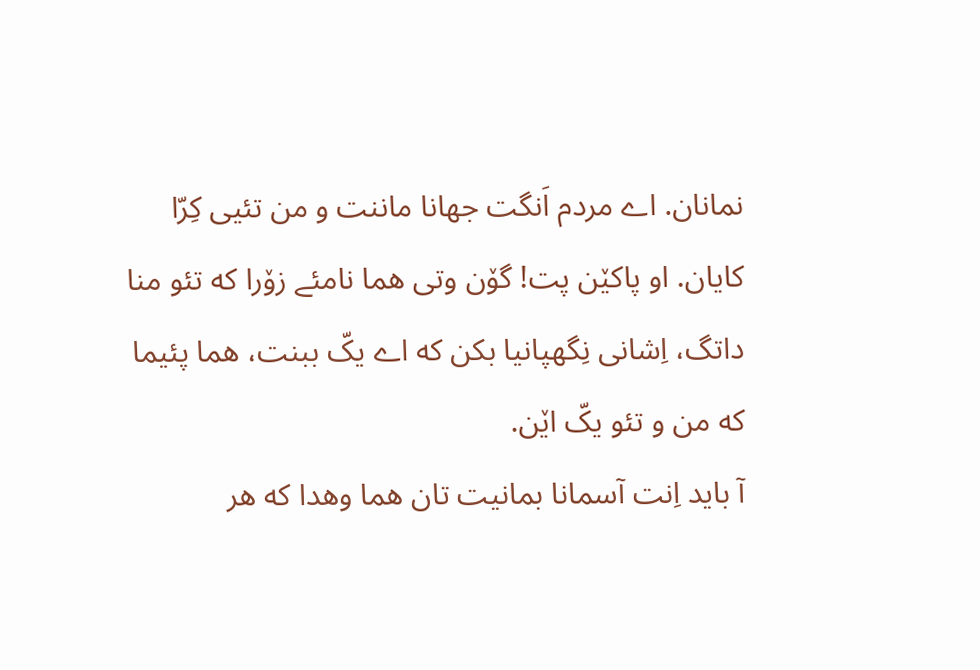نمانان. اے مردم اَنگت جهانا ماننت و من تئیی کِرّا کایان. او پاکێن پت! گۆن وتی هما نامئے زۆرا که تئو منا داتگ، اِشانی نِگهپانیا بکن که اے یکّ ببنت، هما پئیما که من و تئو یکّ اێن.
آ باید اِنت آسمانا بمانیت تان هما وهدا که هر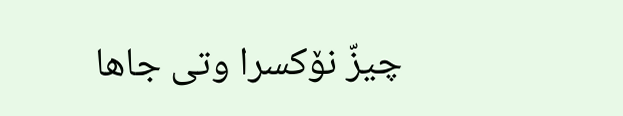چیزّ نۆکسرا وتی جاها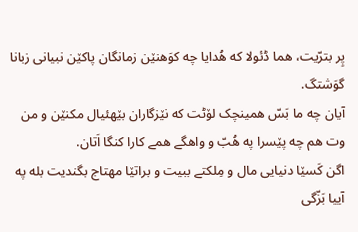پِر بترّیت، هما ڈئولا که هُدایا چه کوَهنێن زمانگان پاکێن نبیانی زبانا گوَشتگ.
آیان چه ما بَسّ همینچک لۆٹت که نێزگاران بێهئیال مکنێن و من وت هم چه پێسرا په هُبّ و واهگے همے کارا کنگا اَتان.
اگن کَسێا دنیایی مال و مِلکتے ببیت و براتێا مهتاج بگندیت بله په آییا بَزّگی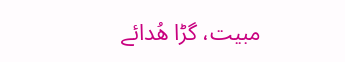مبیت، گڑا هُدائے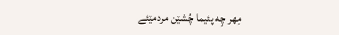مِهر چِه پئیما چُشێن مردمێئے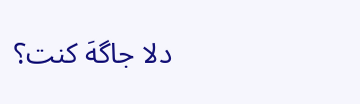دلا جاگهَ کنت؟